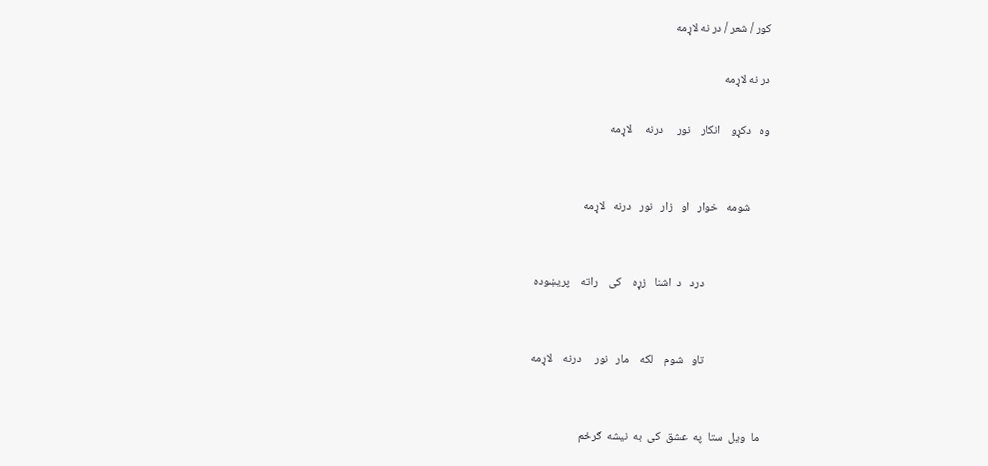کور / شعر / در نه لاړمه

در نه لاړمه

وه   دکړو    انکار    نور     درنه     لاړمه


       شومه   خوار   او   زار   نور   درنه   لاړمه


                        درد   د  اشنا   زړه    کی    راته    پريښوده


                        تاو   شوم    لکه    مار   نور     درنه    لاړمه


   ما  ويل  ستا  په  عشق  کی  به  نيشه  ګرځم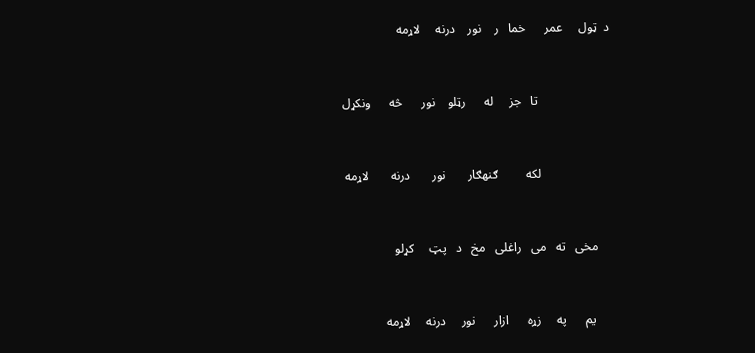د  ټول     عمر      خما   ر    نور    درنه     لاړمه


                       تا   جز     له      رټلو    نور      څه      ونکړل


                      لکه         ګنهګار       نور       درنه       لاړمه


    مخی   ته   می   راغلی   مخ   د   پټ     کړلو


     يم      په     زړه      ازار      نور     درنه     لاړمه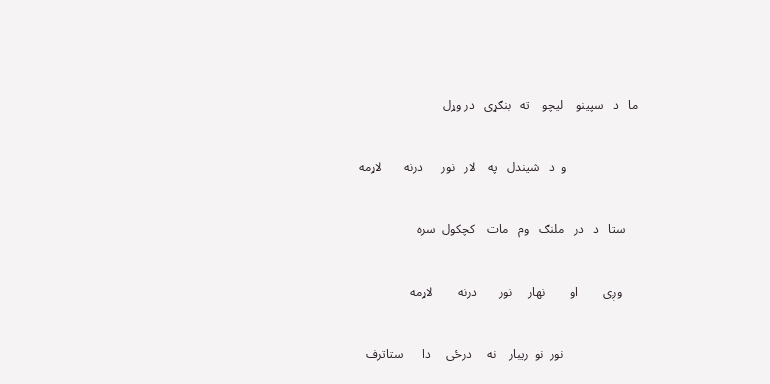ما   د   سپينو    ليچو    ته   بنګړی   در وړل


                       و  د   شيندل   په    لار   نور      درنه       لاړمه


    ستا   د   در   ملنګ   وم   مات    کچکول  سره


     وږی        او        نهار     نور       درنه        لاړمه


                        نور  نو  ريبار    نه     درځی     دا      ستاترف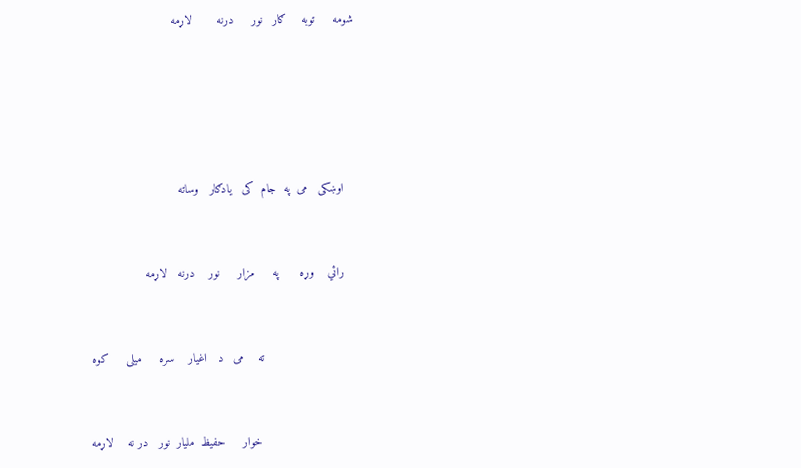شومه     توبه    ګار   نور     درنه       لاړمه





   اوښکی   می  په  جام  کی   يادګار   وساته


   رائي    وړه      په     مزار     نور    درنه   لاړمه


                          ته    می   د   اغيار    سره     ميلی     کوه


                           خوار     حفيظ  مليار  نور   در نه    لاړمه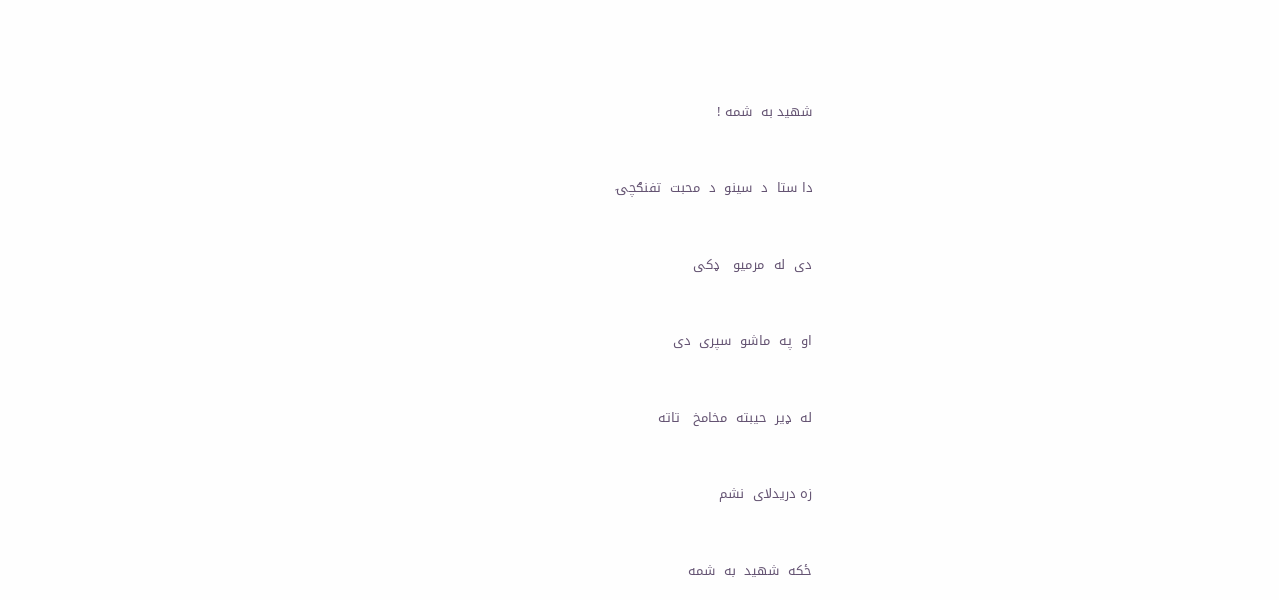شهيد به  شمه !


دا ستا  د  سينو  د  محبت  تفنګچۍ


دی  له  مرميو   ډکی


او  په  ماشو  سپری  دی


له  ډير  حيبته  مخامخ   تاته


زه دريدلای  نشم


ځکه  شهيد  به  شمه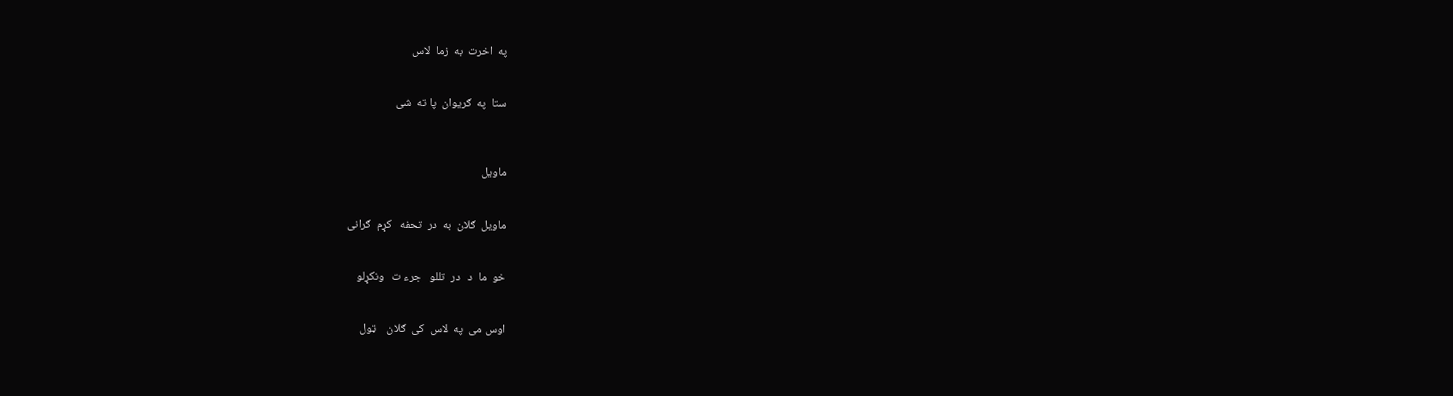په  اخرت  به  زما  لاس


ستا  په  ګريوان  پا ته  شی



ماويل


ماويل  ګلان  به  در  تحفه   کړم  ګرانی


خو  ما  د   در  تللو   جرء ت   ونکړلو


اوس می  په  لاس  کی  ګلان    ټول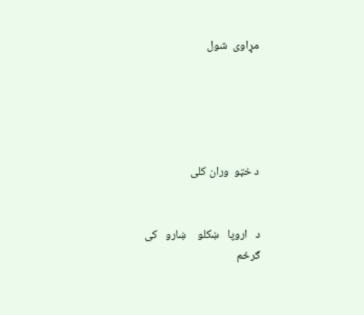مړاوی  شول





د خټو  وران کلی


د   اروپا   ښکلو    ښارو   کی    ګرځم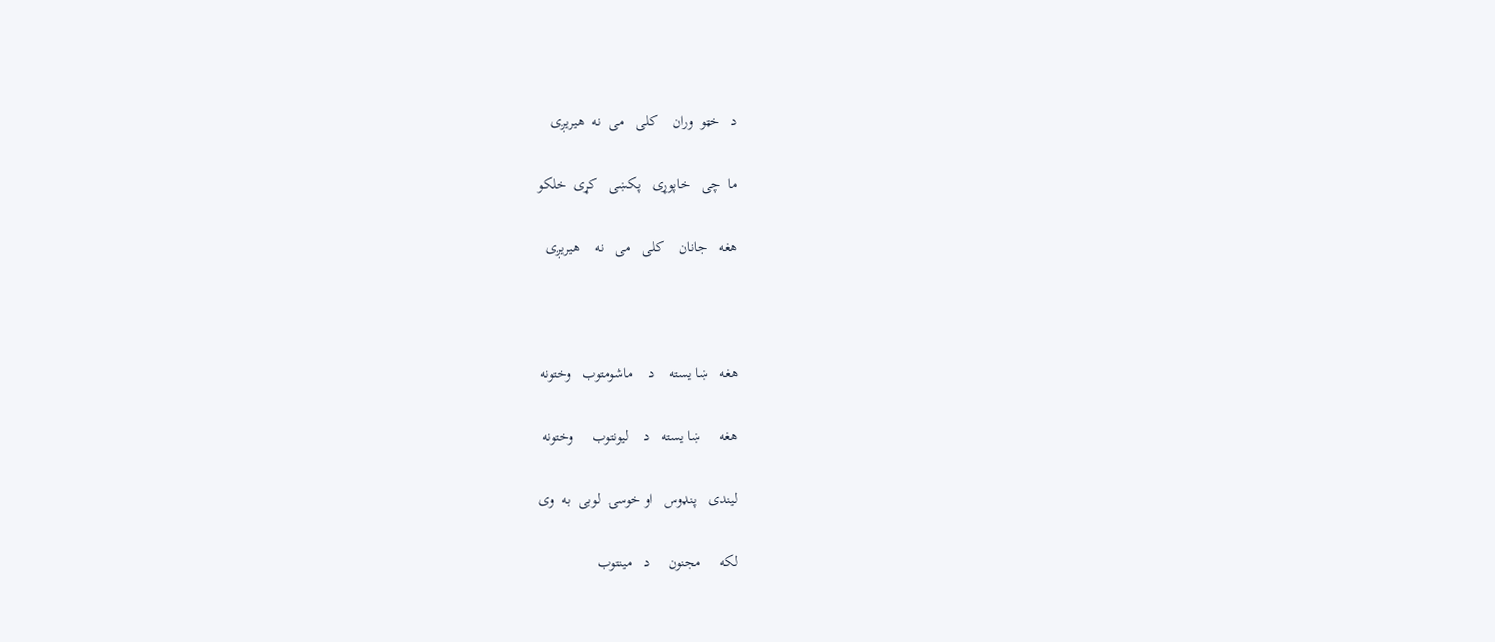د   خټو  وران    کلی   می  نه  هيريږی


ما  چی   خاپوړی   پکښی   کړی  خلکو


هغه   جانان    کلی   می   نه    هيريږی





هغه   ښا يسته    د    ماشومتوب   وختونه


هغه     ښا يسته   د    ليونتوب     وختونه


ليندی   پنډوس   او خوسۍ  لوبی  به  وی


لکه     مجنون     د   مينتوب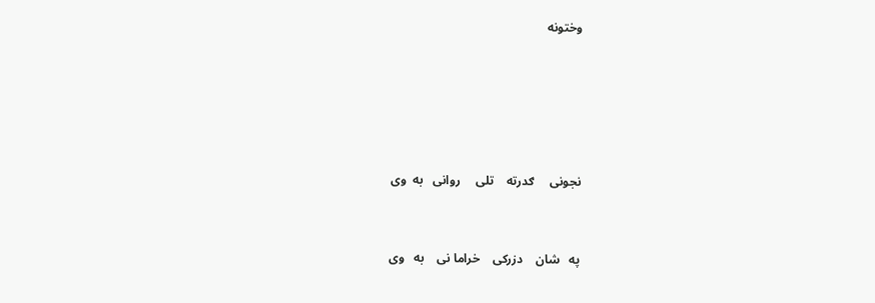وختونه





نجونی     ګدرته    تلی     روانی   به  وی


په   شان    دزرکی    خراما نی    به   وی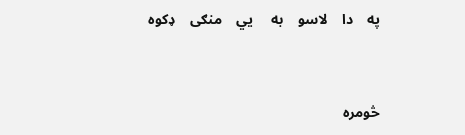په    دا    لاسو    به     يي    منګی    ډکوه


څومره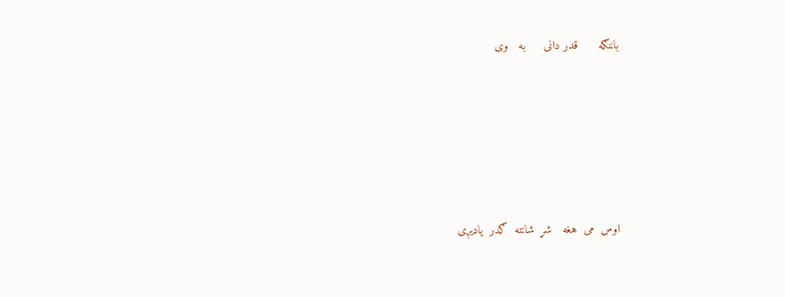باننګه      قدر دانی     به   وی





اوس  می  هغه   شړ  شانته  ګدر  ياديږی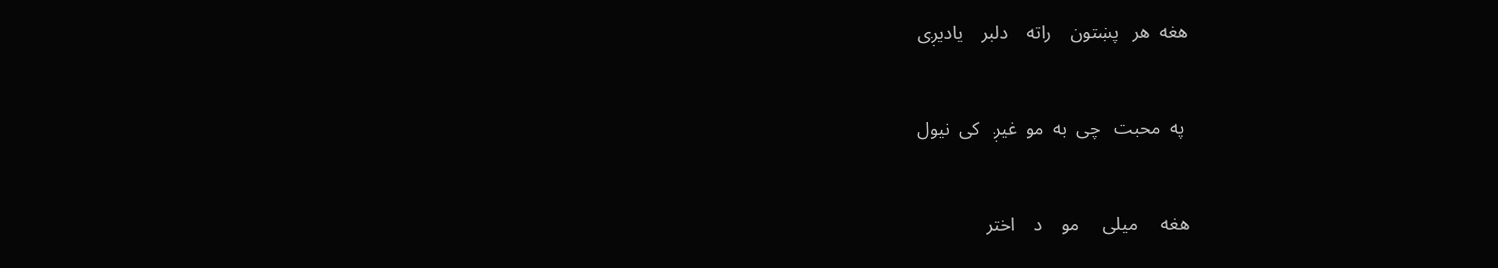هغه  هر   پښتون    راته    دلبر    ياديږی


 په  محبت   چی  به  مو  غيږ   کی  نيول


هغه     ميلی     مو    د    اختر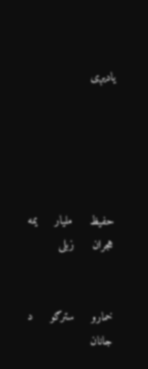ياديږی





حفيظ     مليار     يمه     هجران     زبلی


خمارو     سترګو     د      جانان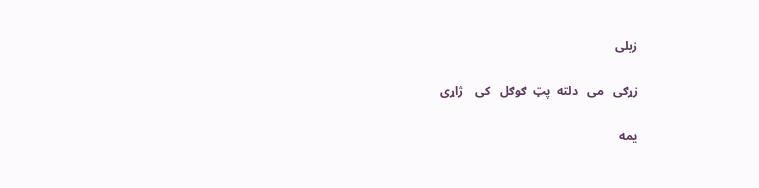زبلی


زړګی   می   دلته  پټ  ګوګل   کی    ژاړی


يمه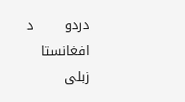دردو       د       افغانستا     زبلی